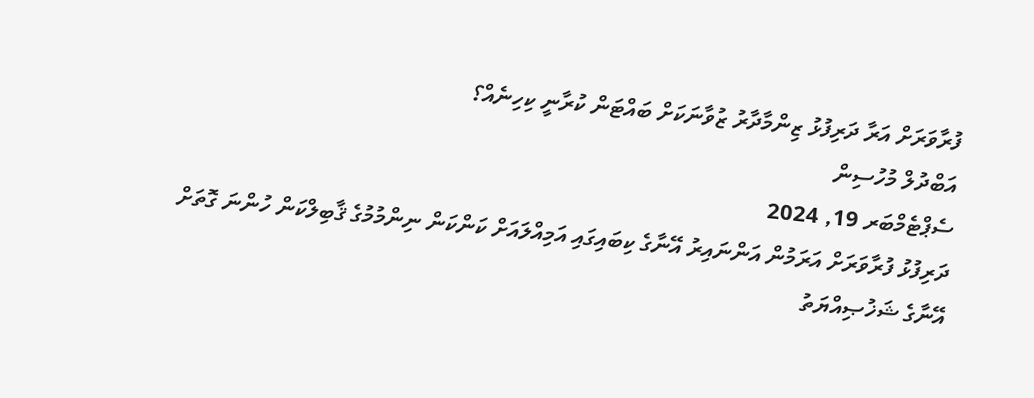ފުރާވަރަށް އަރާ ދަރިފުޅު ޒިންމާދާރު ޒުވާނަކަށް ބައްޓަން ކުރާނީ ކިހިނެއް؟
އަބްދުލް މުހުސިން
ސެޕްޓެމްބަރ 19, 2024
ދަރިފުޅު ފުރާވަރަށް އަރަމުން އަންނައިރު އޭނާގެ ކިބައިގައި އަމިއްލައަށް ކަންކަން ނިންމުމުގެ ޤާބިލްކަން ހުންނަ ގޮތަށް އޭނާގެ ޝަޚުޞިއްޔަތު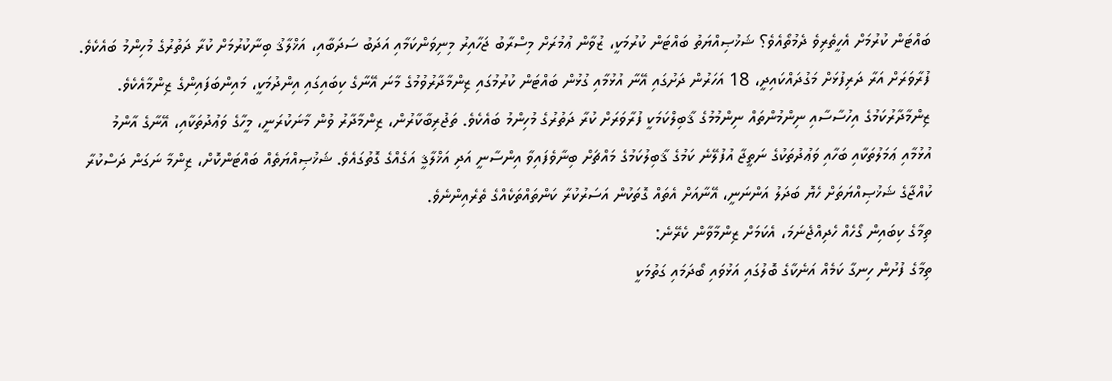ބައްޓަން ކުރުމަށް އެހީތެރިވެ ދެމުތޯއެވެ؟ ޝަޚުޞިއްޔަތު ބައްޓަން ކުރުމަކީ، ޒުވާން ޢުމުރަށް މިސްރާބު ޖަހާއިރު މިނިވަންކަމާއި އަދަބު ސަދަބާއި، އަޚްލާޤު ބިނާކުރުމަށް ކުރާ ދަތުރުގެ މުހިންމު ބައެކެވެ.
ފުރާވަރަށް އަރާ ދަރިފުޅަށް މަގުދައްކައިދީ، 18 އަހަރުން ދަށުގައި އޭނާ އުޅުމާއި ގުޅުން ބައްޓަން ކުރުމުގައި ޒިންމާދާރުވުމުގެ މާނަ އޭނާގެ ކިބައިގައި އިންދުމަކީ، މައިންބަފައިންގެ ޒިންމާއެކެވެ. ޒިންމާދާރުކަމުގެ އިހުސާސާއި ނިންމުންތައް ނިންމުމުގެ ޤާބިލްކަމަކީ ފުރާވަރަށް ކުރާ ދަތުރުގެ މުހިންމު ބައެކެވެ. ތަޖުރިބާކާރުން، ޒިންމާދާރު ވުން މާނަކުރަނީ، މީހާގެ ވަޢުދުތަކާއި، އޭނާގެ އާންމު އުޅުމާއި ޢަމަލުތަކާއި ބަހާއި ވަޢުދުތަކުގެ ނަތީޖާ އުފުލޭނެ ކަމުގެ ޤާބިލުކަމުގެ މައްޗަށް ބިނާވެފައިވާ އިންސާނީ އަދި އަޚްލާޤީ އަގެއްގެ ގޮތުގައެވެ. ޝަޚުޞިއްޔަތެއް ބައްޓަންކޮށް، ޒިންމާ ނަގަން ދަސްކުރާ ކުއްޖާގެ ޝަޚުޞިއްޔަތަށް ހެޔޮ ބަދަލު އަންނަނީ، އޭނާއަށް އެތައް ގޮތަކުން އަސަރުކުރާ ކަންތައްތަކެއްގެ ތެރެއިންނެވެ.
ތިމާގެ ކިބައިން ގޯހެއް ހެދިއްޖެނަމަ، އެކަމަށް ޒިންމާވާން ކެރޭނެ:
ތިމާގެ ފުށުން ހިނގާ ކަމެއް އަނެކާގެ ބޮލުގައި އަޅުވައި ބޯދަމައި ގަތުމަކީ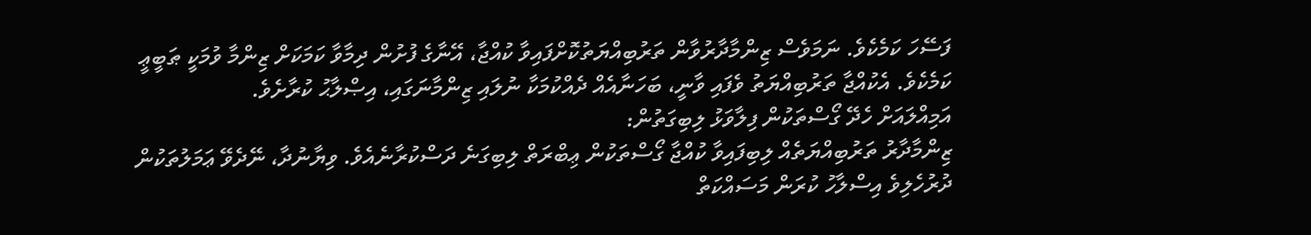ފަސޭހަ ކަމެކެވެ. ނަމަވެސް ޒިންމާދާރުވާން ތަރުބިއްޔަތުކޮށްފައިވާ ކުއްޖާ، އޭނާގެ ފުށުން ދިމާވާ ކަމަކަށް ޒިންމާ ވުމަކީ ޠަބީޢީ ކަމެކެވެ. އެކުއްޖާ ތަރުބިއްޔަތު ވެފައި ވާނީ، ބަހަނާއެއް ދެއްކުމަކާ ނުލައި ޒިންމާނަގައި، އިޞްލާޙު ކުރާށެވެ.
އަމިއްލައަށް ހެދޭ ގޯސްތަކުން ފިލާވަޅު ލިބިގަތުން:
ޒިންމާދާރު ތަރުބިއްޔަތެއް ލިބިފައިވާ ކުއްޖާ ގޯސްތަކުން ޢިބްރަތް ލިބިގަނެ ދަސްކުރާނެއެވެ. ވިޔާނުދާ، ނޭދެވޭ ޢަމަލުތަކުން ދުރުހެލިވެ އިސްލާހު ކުރަން މަސައްކަތް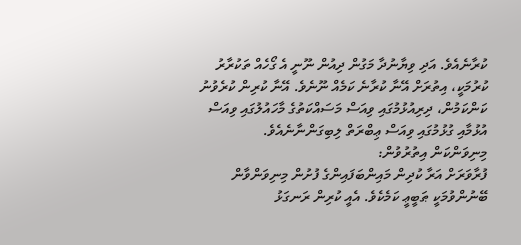ކުރާނެއެވެ. އަދި ވިޔާނުދާ މަގުން ދިއުން ނޫނީ އެ ގޯހެއް ތަކުރާރު ކުރުމަކީ، އިތުރަށް އޭނާ ކުރާނެ ކަމެއް ނޫނެވެ. އޭނާ ކުރިން ކުރެވުނު ކަންކަމުން، ދިރިއުޅުމުގައި ވިއަސް މަސައްކަތުގެ މާހައުލުގައި ވިއަސް އުޅުމާއި ގުޅުމުގައި ވިއަސް ޢިބްރަތް ލިބިގަންނާނެއެވެ.
މިނިވަންކަން އިތުރުވުން:
ފުރާވަރަށް އަރާ ކުދިން މައިންބަފައިންގެ ފުށުން މިނިވަންވާން ބޭނުންވުމަކީ ޠަބީޢީ ކަމެކެވެ. އެއީ ކުރިން ރަނގަޅު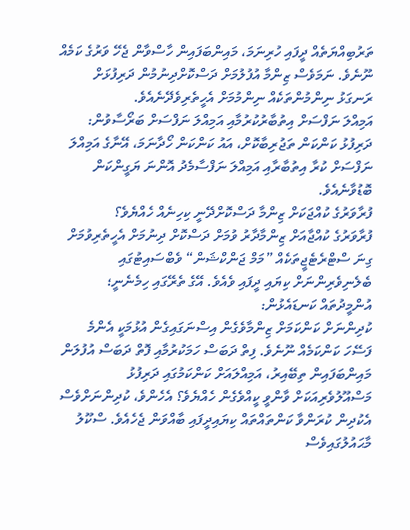ތަރުބިއްޔަތެއް ދީފައި ހުރިނަމަ، މައިންބަފައިން ހާސްވާން ޖެހޭ ވަރުގެ ކަމެއް ނޫނެވެ. ނަމަވެސް ޒިންމާ އުފުލުމަށް ދަސްކޮށްދިނުމުން ދަރިފުޅަށް ރަނގަޅު ނިންމުންތަކެއް ނިންމުމަށް އެހީތެރިވެދޭނެއެވެ.
އަމިއްލަ ނަފްސަށް އިތުބާރުކުރުމާއި އަމިއްލަ ނަފްސަށް ބަރޯސާވުން:
ދަރިފުޅު ކަންކަން ތަޖުރިބާކޮށް، އައު ކަންކަން ހޯދާނަމަ، އޭނާގެ އަމިއްލަ ނަފްސަށް ކުރާ އިތުބާރާއި އަމިއްލަ ނަފްސާމެދު އޮންނަ ޔަގީންކަން ބޮޑުވާނެއެވެ.
ފުރާވަރުގެ ކުއްޖަކަށް ޒިންމާ ދަސްކޮށްދޭނީ ކިހިނެއް ހެއްޔެވެ؟
ފުރާވަރުގެ ކުއްޖާއަށް ޒިންމާދާރު ވުމަށް ދަސްކޮށް ދިނުމަށް އެހީތެރިވުމަށް ގިނަ ސްޓްރެޓެޖީތަކެއް ”މަމް ޖަންކްޝަން“ ވެބްސައިޓުގައި ބެލެނިވެރިންނަށް ކިޔައި ދީފައި ވެއެވެ. އޭގެ ތެރޭގައި ހިމެނެނީ؛
އުންމީދުތައް ކަނޑައެޅުން:
ކުދިންނަށް ކަންކަމަށް ޒިންމާވެގެން އިސްނަގައިގެން އުޅުމަކީ އެންމެ ފަސޭހަ ކަންކަމެއް ނޫނެވެ. ފިތް ދަބަސް ހަމަކުރުމާއި ފޮތް ދަބަސް އުފުލަން މައިންބަފައިން ތިބޭއިރު، އަމިއްލައަށް ކަންކަމުގައި ދަރިފުޅު މަސްއޫލުވެރިއަކަށް ވާންވީ ކީއްވެގެން ހެއްޔެވެ؟ އެހެންވެ، ކުދިންނަށްވެސް އެކުދިން ކުރަންވާ ކަންތައްތައް ކިޔައިދީފައި ބާއްވަން ޖެހެއެވެ. ސްކޫލު މާޙައުލުގައިވެސް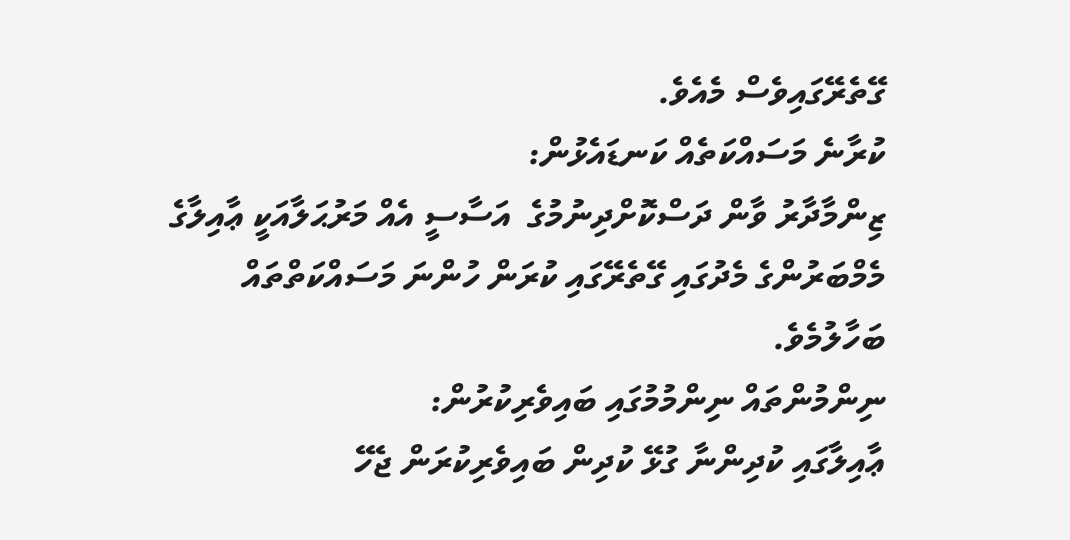ގޭތެރޭގައިވެސް މެއެވެ.
ކުރާނެ މަސައްކަތެއް ކަނޑައެޅުން:
ޒިންމާދާރު ވާން ދަސްކޮށްދިނުމުގެ  އަސާސީ އެއް މަރުޙަލާއަކީ ޢާއިލާގެ މެމްބަރުންގެ މެދުގައި ގޭތެރޭގައި ކުރަން ހުންނަ މަސައްކަތްތައް ބަހާލުމެވެ.
ނިންމުންތައް ނިންމުމުގައި ބައިވެރިކުރުން:
ޢާއިލާގައި ކުދިންނާ ގުޅޭ ކުދިން ބައިވެރިކުރަން ޖެހޭ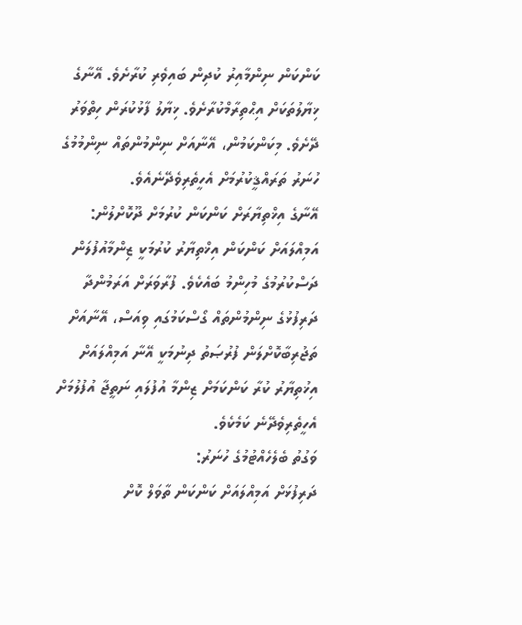ކަންކަން ނިންމާއިރު ކުދިން ބައިވެރި ކުރާށެވެ. އޭނާގެ ޚިޔާލުތަކަށް އިޙްތިރާމްކުރާށެވެ. ޚިޔާލު ފާޅުކުރަން ހިތްވަރު ދޭށެވެ. މިކަންކަމުން، އޭނާއަށް ނިންމުންތައް ނިންމުމުގެ ހުނަރު ތަރައްޤީކުރުމަށް އެހީތެރިވެދޭނެއެވެ.
އޭނާގެ އިޚްތިޔާރަށް ކަންކަން ކުރުމަށް ދޫކޮށްލުން:
އަމިއްލައަށް ކަންކަން އިޚްތިޔާރު ކުރުމަކީ ޒިންމާއުފުލަން ދަސްކުރުމުގެ މުހިންމު ބައެކެވެ. ފުރާވަރަށް އަރަމުންދާ ދަރިފުޅުގެ ނިންމުންތައް ގޯސްކަމުގައި ވިއަސް، އޭނާއަށް ތަޖުރިބާކޮށްލަން ފުރުޞަތު ދިނުމަކީ އޭނާ އަމިއްލައަށް އިޚުތިޔާރު ކުރާ ކަންކަމަށް ޒިންމާ އުފުލައި ނަތީޖާ އުފުލުމަށް އެހީތެރިވެދޭނެ ކަމެކެވެ.
ވަގުތު ބެލެހެއްޓުމުގެ ހުނަރު:
ދަރިފުޅަށް އަމިއްލައަށް ކަންކަން ތާވަލް ކޮށް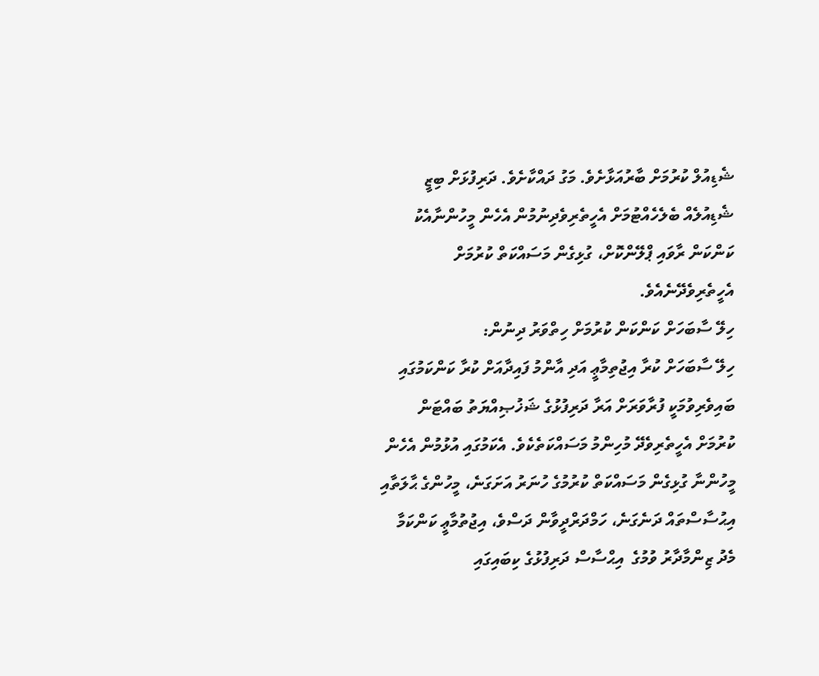ޝެޑިއުލް ކުރުމަށް ބާރުއަޅާށެވެ. މަގު ދައްކާށެވެ. ދަރިފުޅަށް ބިޒީ ޝެޑިއުލެއް ބެލެހެއްޓުމަށް އެހީތެރިވެދިނުމުން އެހެން މީހުންނާއެކު ކަންކަން ރާވައި ޕްލޭންކޮށް، ގުޅިގެން މަސައްކަތް ކުރުމަށް އެހީތެރިވެދޭނެއެވެ.
ހިލޭ ސާބަހަށް ކަންކަން ކުރުމަށް ހިތްވަރު ދިނުން:
ހިލޭ ސާބަހަށް ކުރާ އިޖުތިމާޢީ އަދި އާންމު ފައިދާއަށް ކުރާ ކަންކަމުގައި ބައިވެރިވުމަކީ ފުރާވަރަށް އަރާ ދަރިފުޅުގެ ޝަޚުޞިއްޔަތު ބައްޓަން ކުރުމަށް އެހީތެރިވެދޭ މުހިންމު މަސައްކަތެކެވެ. އެކަމުގައި އުޅުމުން އެހެން މީހުންނާ ގުޅިގެން މަސައްކަތް ކުރުމުގެ ހުނަރު އަށަގަނެ، މީހުންގެ ޙާލަތާއި އިޙުސާސްތައް ދަނެގަނެ، ހަމްދަރްދީވާން ދަސްވެ، އިޖުތުމާޢީ ކަންކަމާ މެދު ޒިންމާދާރު ވުމުގެ  އިޙްސާސް ދަރިފުޅުގެ ކިބައިގައި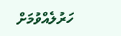ހަރުލެއްވުމަށް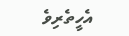އެހީތެރިވެ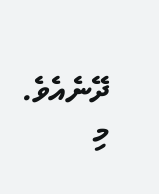ދޭނެއެވެ.
މި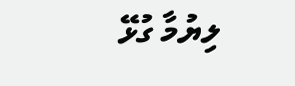ލިޔުމާ ގުޅޭ